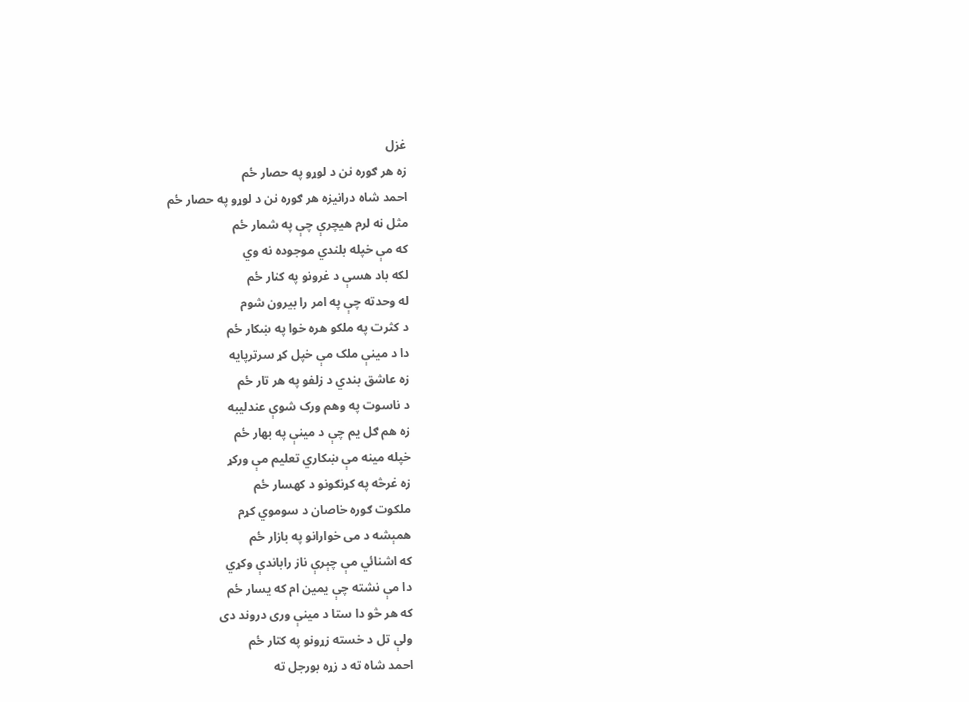غزل
زه هر ګوره نن د لوړو په حصار ځم
احمد شاه درانيزه هر ګوره نن د لوړو په حصار ځم
مثل نه لرم هيچرې چې په شمار ځم
که مې خپله بلندي موجوده نه وي
لکه باد هسې د غرونو په کنار ځم
له وحدته چې په امر را بيرون شوم
د کثرت په ملکو هره خوا په ښکار ځم
دا د مينې ملک مې خپل کړ سرترپايه
زه عاشق بندي د زلفو په هر تار ځم
د ناسوت په وهم ورک شوې عندليبه
زه هم ګل يم چې د مينې په بهار ځم
خپله مينه مې ښکاري تعليم مې ورکړ
زه غرڅه په کړنګونو د کهسار ځم
ملکوت ګوره خاصان د سوموي کړم
همېشه د می خوارانو په بازار ځم
که اشنائي مې چېرې ناز راباندې وکړي
دا مې نشته چې يمين ام که يسار ځم
که هر څو دا ستا د مينې وری دروند دی
ولې تل د خسته زړونو په کتار ځم
احمد شاه ته د زړه بورجل ته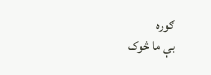ګوره
بې ما څوک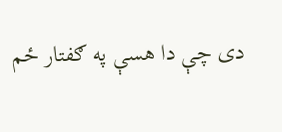دی چې دا هسې په ګفتار ځم